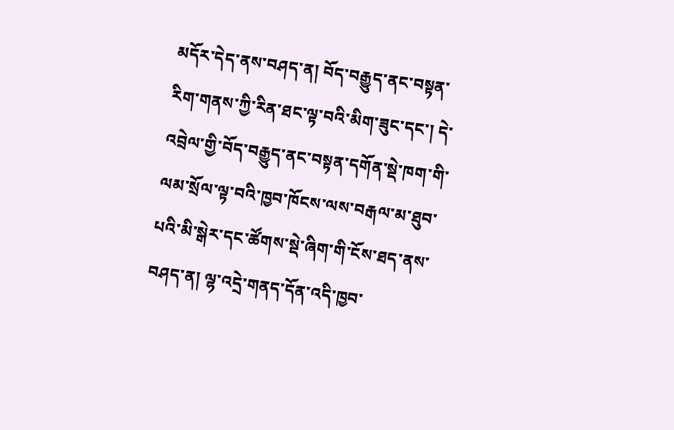མདོར་དེད་ནས་བཤད་ན། བོད་བརྒྱུད་ནང་བསྟན་རིག་གནས་ཀྱི་རིན་ཐང་ལྟ་བའི་མིག་ཟུང་དང་། དེ་འབྲེལ་གྱི་བོད་བརྒྱུད་ནང་བསྟན་དགོན་སྡེ་ཁག་གི་ལམ་སྲོལ་ལྟ་བའི་ཁྱབ་ཁོངས་ལས་བརྒལ་མ་ཐུབ་པའི་མི་སྒེར་དང་ཚོགས་སྡེ་ཞིག་གི་ངོས་ཐད་ནས་བཤད་ན། ལྷ་འདྲེ་གནད་དོན་འདི་ཁྱབ་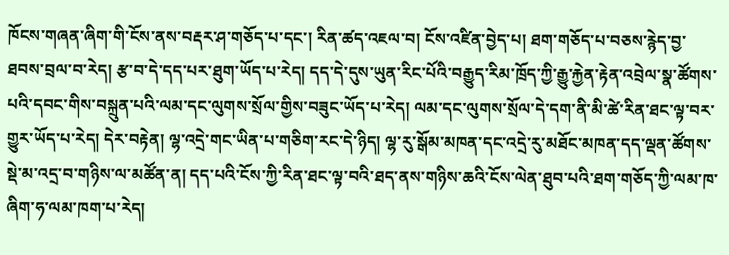ཁོངས་གཞན་ཞིག་གི་ངོས་ནས་བརྡར་ཤ་གཅོད་པ་དང་། རིན་ཚད་འཇལ་བ། ངོས་འཛིན་བྱེད་པ། ཐག་གཅོད་པ་བཅས་རྙེད་བྱ་ཐབས་བྲལ་བ་རེད། རྩ་བ་དེ་དད་པར་ཐུག་ཡོད་པ་རེད། དད་དེ་དུས་ཡུན་རིང་པོའི་བརྒྱུད་རིམ་ཁྲོད་ཀྱི་རྒྱུ་རྐྱེན་རྟེན་འབྲེལ་སྣ་ཚོགས་པའི་དབང་གིས་བསྐྲུན་པའི་ལམ་དང་ལུགས་སྲོལ་གྱིས་བཟུང་ཡོད་པ་རེད། ལམ་དང་ལུགས་སྲོལ་དེ་དག་ནི་མི་ཚེ་རིན་ཐང་ལྟ་བར་གྱུར་ཡོད་པ་རེད། དེར་བརྟེན། ལྷ་འདྲེ་གང་ཡིན་པ་གཅིག་རང་དེ་ཉིད། ལྷ་རུ་སྒོམ་མཁན་དང་འདྲེ་རུ་མཐོང་མཁན་དད་ལྡན་ཚོགས་སྡེ་མ་འདྲ་བ་གཉིས་ལ་མཚོན་ན། དད་པའི་ངོས་ཀྱི་རིན་ཐང་ལྟ་བའི་ཐད་ནས་གཉིས་ཆའི་ངོས་ལེན་ཐུབ་པའི་ཐག་གཅོད་ཀྱི་ལམ་ཁ་ཞིག་ཧ་ལམ་ཁག་པ་རེད།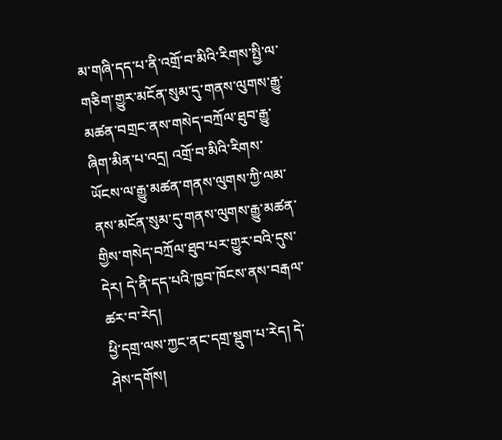མ་གཞི་དད་པ་ནི་འགྲོ་བ་མིའི་རིགས་སྤྱི་ལ་གཅིག་གྱུར་མངོན་སུམ་དུ་གནས་ལུགས་རྒྱུ་མཚན་བགྲང་ནས་གསེད་བཀྲོལ་ཐུབ་རྒྱུ་ཞིག་མིན་པ་འདྲ། འགྲོ་བ་མིའི་རིགས་ཡོངས་ལ་རྒྱུ་མཚན་གནས་ལུགས་ཀྱི་ལམ་ནས་མངོན་སུམ་དུ་གནས་ལུགས་རྒྱུ་མཚན་གྱིས་གསེད་བཀྲོལ་ཐུབ་པར་གྱུར་བའི་དུས་དེར། དེ་ནི་དད་པའི་ཁྱབ་ཁོངས་ནས་བརྒལ་ཚར་བ་རེད།
ཕྱི་དགྲ་ལས་ཀྱང་ནང་དགྲ་སྡུག་པ་རེད། དེ་ཤེས་དགོས།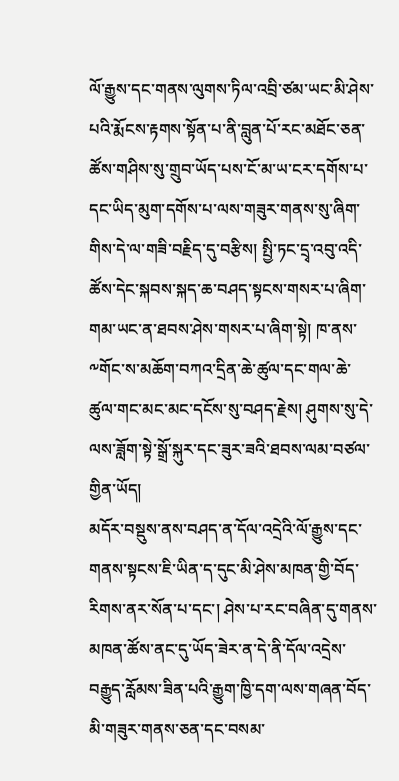ལོ་རྒྱུས་དང་གནས་ལུགས་ཏིལ་འབྲི་ཙམ་ཡང་མི་ཤེས་པའི་རྨོངས་རྟགས་སྟོན་པ་ནི་བླུན་པོ་རང་མཐོང་ཅན་ཚོས་གཤིས་སུ་གྲུབ་ཡོད་པས་ངོ་མ་ཡ་ངར་དགོས་པ་དང་ཡིད་མུག་དགོས་པ་ལས་གཟུར་གནས་སུ་ཞིག་གིས་དེ་ལ་གཟི་བརྗིད་དུ་བརྩིས། སྤྱི་ཏང་དྲྭ་འབུ་འདི་ཚོས་དེང་སྐབས་སྐད་ཆ་བཤད་སྟངས་གསར་པ་ཞིག་གམ་ཡང་ན་ཐབས་ཤེས་གསར་པ་ཞིག་སྟེ། ཁ་ནས་༸གོང་ས་མཆོག་བཀའ་དྲིན་ཆེ་ཚུལ་དང་གལ་ཆེ་ཚུལ་གང་མང་མང་དངོས་སུ་བཤད་རྗེས། ཤུགས་སུ་དེ་ལས་ཟློག་སྟེ་སྒྲོ་སྐུར་དང་ཟུར་ཟའི་ཐབས་ལམ་བཙལ་གྱིན་ཡོད།
མདོར་བསྡུས་ནས་བཤད་ན་དོལ་འདྲེའི་ལོ་རྒྱུས་དང་གནས་སྟངས་ཇི་ཡིན་ད་དུང་མི་ཤེས་མཁན་གྱི་བོད་རིགས་ནར་སོན་པ་དང་། ཤེས་པ་རང་བཞིན་དུ་གནས་མཁན་ཚོས་ནང་དུ་ཡོད་ཟེར་ན་དེ་ནི་དོལ་འདྲེས་བརྒྱུད་རློམས་ཟིན་པའི་རྒྱུག་ཁྱི་དག་ལས་གཞན་བོད་མི་གཟུར་གནས་ཅན་དང་བསམ་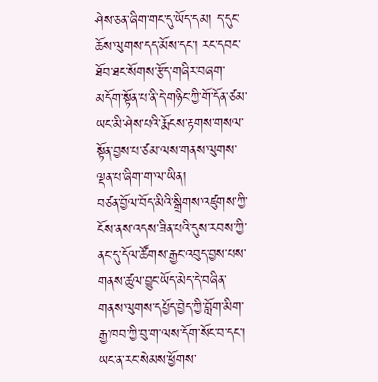ཤེས་ཅན་ཞིག་གང་དུ་ཡོད་དམ། ད་དུང་ཆོས་ལུགས་དད་མོས་དང་། རང་དབང་ཐོབ་ཐང་སོགས་རྩོད་གཞིར་བཞག་མདོག་སྟོན་པ་ནི་དེ་གཉིང་ཀྱི་གོ་དོན་ཙམ་ཡང་མི་ཤེས་པའི་རྨོངས་རྟགས་གསལ་སྟོན་བྱས་པ་ཙམ་ལས་གནས་ལུགས་ལྡན་པ་ཞིག་ག་ལ་ཡིན།
བཙན་བྱོལ་བོད་མིའི་སྒྲིགས་འཛུགས་ཀྱི་ངོས་ནས་འདས་ཟིན་པའི་དུས་རབས་ཀྱི་ནང་དུ་དོལ་ཚོགས་རྒྱང་འབུད་བྱས་པས་གནས་ཚུལ་བྱུང་ཡོད་མེད་དེ་བཞིན་གནས་ལུགས་དཔྱོད་བྱེད་ཀྱི་བློག་མིག་རྒྱ་ཁབ་ཀྱི་བུ་ག་ལས་དོག་སོང་བ་དང་། ཡང་ན་རང་སེམས་ཕྱོགས་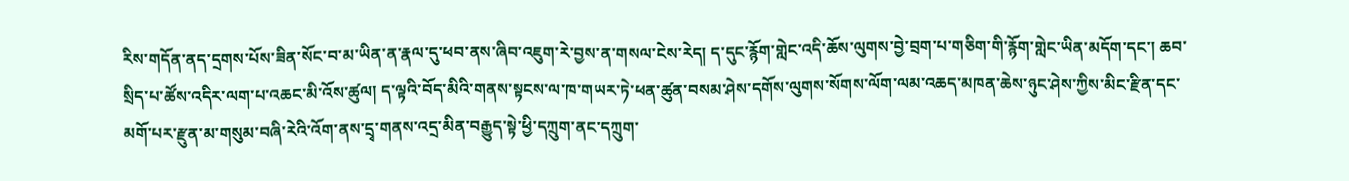རིས་གདོན་ནད་དྲགས་པོས་ཟིན་སོང་བ་མ་ཡིན་ན་རྣལ་དུ་ཕབ་ནས་ཞིབ་འཇུག་རེ་བྱས་ན་གསལ་ངེས་རེད། ད་དུང་རྙོག་གླེང་འདི་ཆོས་ལུགས་བྱེ་བྲག་པ་གཅིག་གི་རྙོག་གླེང་ཡིན་མདོག་དང་། ཆབ་སྲིད་པ་ཚོས་འདིར་ལག་པ་འཆང་མི་འོས་ཚུལ། ད་ལྟའི་བོད་མིའི་གནས་སྟངས་ལ་ཁ་གཡར་ཏེ་ཕན་ཚུན་བསམ་ཤེས་དགོས་ལུགས་སོགས་ལོག་ལམ་འཆད་མཁན་ཆེས་ཉུང་ཤེས་ཀྱིས་མིང་རྫིན་དང་མགོ་པར་རྫུན་མ་གསུམ་བཞི་རེའི་འོག་ནས་དྲྭ་གནས་འདྲ་མིན་བརྒྱུད་སྟེ་ཕྱི་དཀྲུག་ནང་དཀྲུག་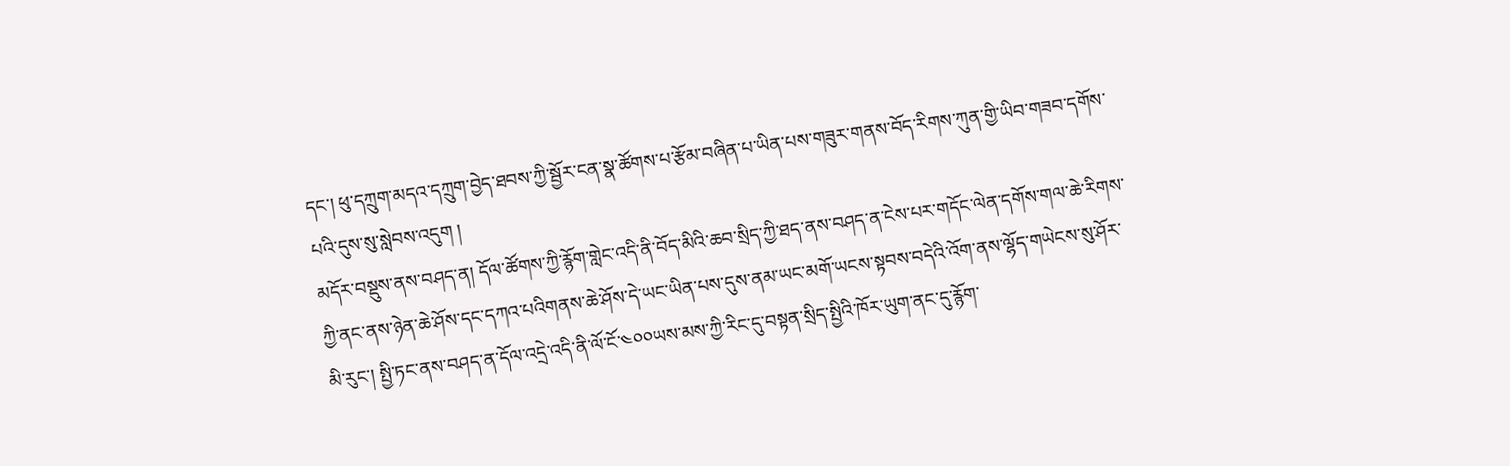དང་། ཕུ་དཀྲུག་མདའ་དཀྲུག་བྱེད་ཐབས་ཀྱི་སྦྱོར་ངན་སྣ་ཚོགས་པ་རྩོམ་བཞིན་པ་ཡིན་པས་གཟུར་གནས་བོད་རིགས་ཀུན་གྱི་ཡིབ་གཟབ་དགོས་པའི་དུས་སུ་སླེབས་འདུག །
མདོར་བསྡུས་ནས་བཤད་ན། དོལ་ཚོགས་ཀྱི་རྙོག་གླེང་འདི་ནི་བོད་མིའི་ཆབ་སྲིད་ཀྱི་ཐད་ནས་བཤད་ན་ངེས་པར་གདོང་ལེན་དགོས་གལ་ཆེ་རིགས་ཀྱི་ནང་ནས་ཉེན་ཆེ་ཤོས་དང་དཀའ་པའིགནས་ཆེ་ཤོས་དེ་ཡང་ཡིན་པས་དུས་ནམ་ཡང་མགོ་ཡངས་སྟབས་བདེའི་འོག་ནས་ལྷོད་གཡེངས་སུ་ཤོར་མི་རུང་། སྤྱི་ཏང་ནས་བཤད་ན་དོལ་འདྲེ་འདི་ནི་ལོ་ངོ་༤༠༠ཡས་མས་ཀྱི་རིང་དུ་བསྟན་སྲིད་སྤྱིའི་ཁོར་ཡུག་ནང་དུ་རྙོག་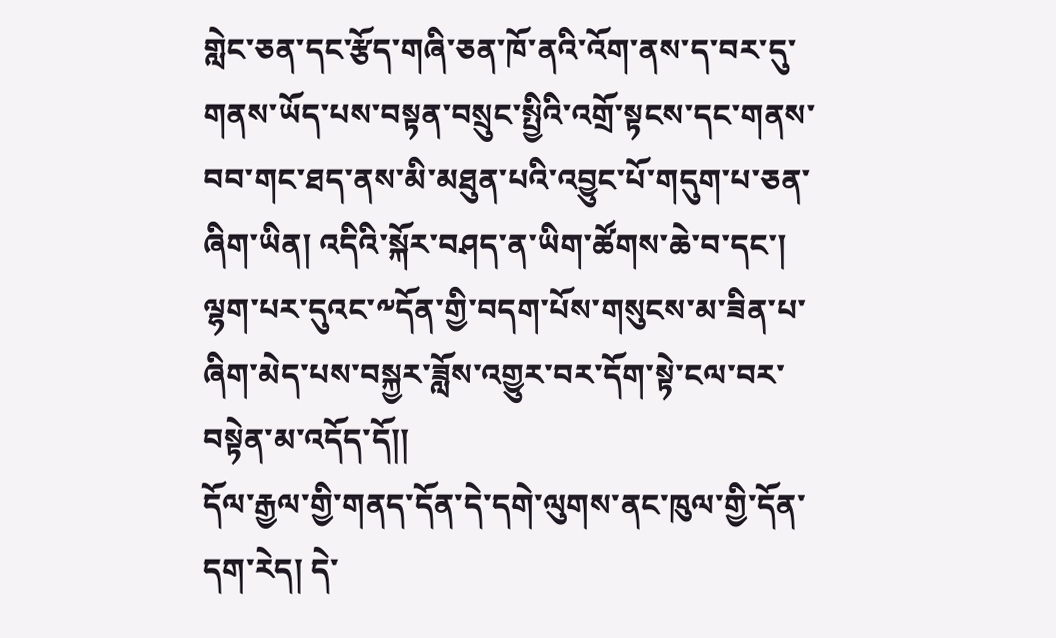གླེང་ཅན་དང་རྩོད་གཞི་ཅན་ཁོ་ནའི་འོག་ནས་ད་བར་དུ་གནས་ཡོད་པས་བསྟན་བསྲུང་སྤྱིའི་འགྲོ་སྟངས་དང་གནས་བབ་གང་ཐད་ནས་མི་མཐུན་པའི་འབྱུང་པོ་གདུག་པ་ཅན་ཞིག་ཡིན། འདིའི་སྐོར་བཤད་ན་ཡིག་ཚོགས་ཆེ་བ་དང་། ལྷག་པར་དུའང་༸དོན་གྱི་བདག་པོས་གསུངས་མ་ཟིན་པ་ཞིག་མེད་པས་བསྐྱར་ཟློས་འགྱུར་བར་དོག་སྟེ་ངལ་བར་བསྟེན་མ་འདོད་དོ།།
དོལ་རྒྱལ་གྱི་གནད་དོན་དེ་དགེ་ལུགས་ནང་ཁུལ་གྱི་དོན་དག་རེད། དེ་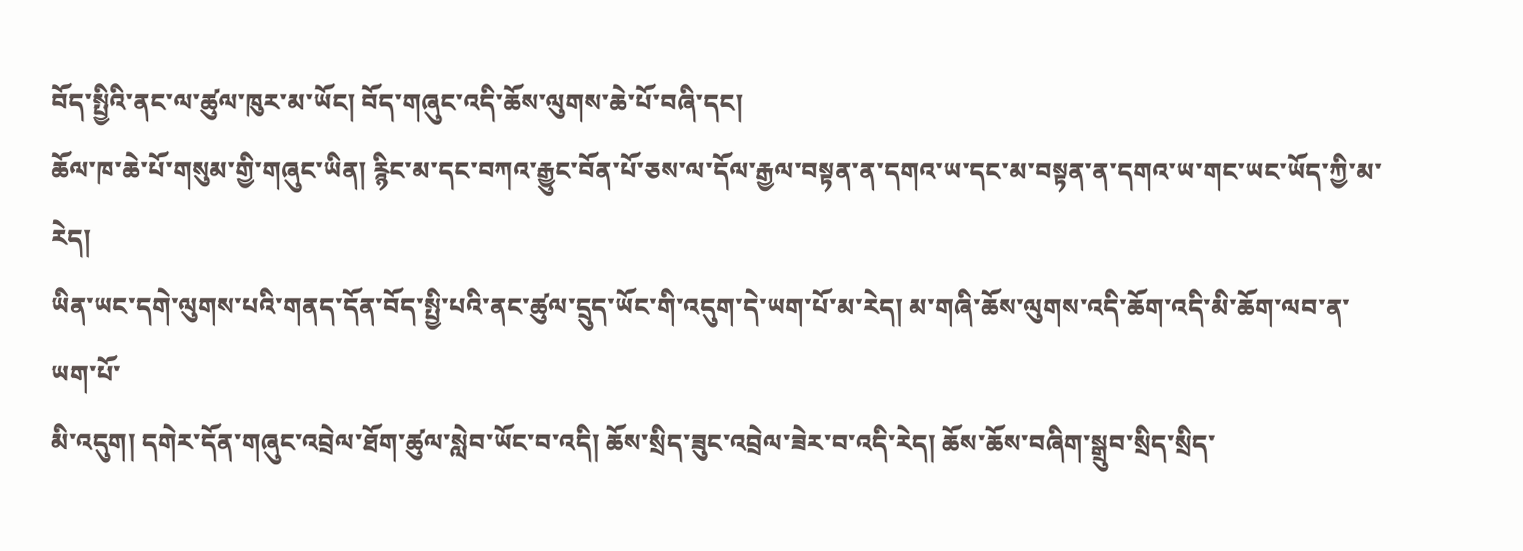བོད་སྤྱིའི་ནང་ལ་ཚུལ་ཁུར་མ་ཡོང། བོད་གཞུང་འདི་ཆོས་ལུགས་ཆེ་པོ་བཞི་དང།
ཆོལ་ཁ་ཆེ་པོ་གསུམ་གྱི་གཞུང་ཡིན། རྙིང་མ་དང་བཀའ་རྒྱུང་བོན་པོ་ཅས་ལ་དོལ་རྒྱལ་བསྟན་ན་དགའ་ཡ་དང་མ་བསྟན་ན་དགའ་ཡ་གང་ཡང་ཡོད་ཀྱི་མ་རེད།
ཡིན་ཡང་དགེ་ལུགས་པའི་གནད་དོན་བོད་སྤྱི་པའི་ནང་ཚུལ་དྲུད་ཡོང་གི་འདུག་དེ་ཡག་པོ་མ་རེད། མ་གཞི་ཆོས་ལུགས་འདི་ཆོག་འདི་མི་ཆོག་ལབ་ན་ཡག་པོ་
མི་འདུག། དགེར་དོན་གཞུང་འབྲེལ་ཐོག་ཚུལ་སླེབ་ཡོང་བ་འདི། ཆོས་སྲིད་ཟུང་འབྲེལ་ཟེར་བ་འདི་རེད། ཆོས་ཆོས་བཞིག་སྒྲུབ་སྲིད་སྲིད་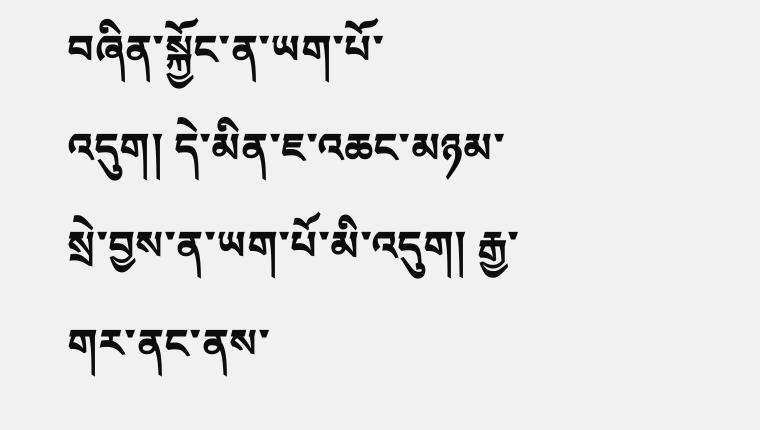བཞིན་སྐྱོང་ན་ཡག་པོ་
འདུག། དེ་མིན་ཇ་འཆང་མཉམ་སྲེ་བྱས་ན་ཡག་པོ་མི་འདུག། རྒྱ་གར་ནང་ནས་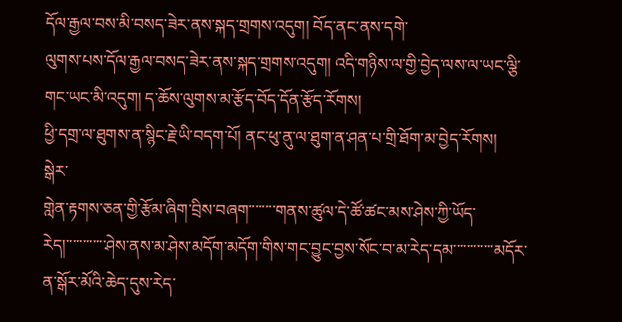དོལ་རྒྱལ་བས་མི་བསད་ཟེར་ནས་སྐད་གྲགས་འདུག། བོད་ནང་ནས་དགེ་
ལུགས་པས་དོལ་རྒྱལ་བསད་ཟེར་ནས་སྐད་གྲགས་འདུག། འདི་གཉིས་ལ་གྱི་བྱེད་ལས་ལ་ཡང་ལྕི་གང་ཡང་མི་འདུག། ད་ཆོས་ལུགས་མ་རྩོད་བོད་དོན་རྩོད་རོགས།
ཕྱི་དགྲ་ལ་ཐུགས་ན་སྙིང་རྗེ་ཡི་བདག་པོ། ནང་ཕུ་ནུ་ལ་ཐུག་ན་ཤན་པ་གྲི་ཐོག་མ་བྱེད་རོགས།
སྒེར་
གླེན་རྟགས་ཅན་གྱི་རྩོམ་ཞིག་བྲིས་བཞག་་་་་་་་གནས་ཚུལ་དེ་ཚོ་ཚང་མས་ཤེས་ཀྱི་ཡོད་རེད།་་་་་་་་་་་་ཤེས་ནས་མ་ཤེས་མདོག་མདོག་གིས་གང་བྱུང་བྱས་སོང་བ་མ་རེད་དམ་་་་་་་་་་་་མདོར་ན་སྒོར་མོའི་ཆེད་དུས་རེད་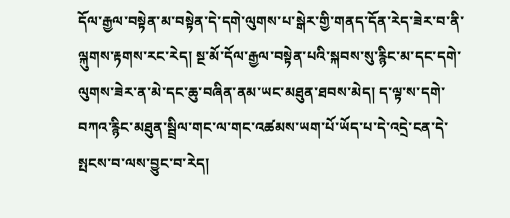དོལ་རྒྱལ་བསྟེན་མ་བསྟེན་དེ་དགེ་ལུགས་པ་སྒེར་གྱི་གནད་དོན་རེད་ཟེར་བ་ནི་ལྐུགས་རྟགས་རང་རེད། སྔ་མོ་དོལ་རྒྱལ་བསྟེན་པའི་སྐབས་སུ་རྙིང་མ་དང་དགེ་ལུགས་ཟེར་ན་མེ་དང་ཆུ་བཞིན་ནམ་ཡང་མཐུན་ཐབས་མེད། ད་ལྟ་ས་དགེ་བཀའ་རྙིང་མཐུན་སྦྲིལ་གང་ལ་གང་འཚམས་ཡག་པོ་ཡོད་པ་དེ་འདྲེ་ངན་དེ་སྤངས་བ་ལས་བྱུང་བ་རེད།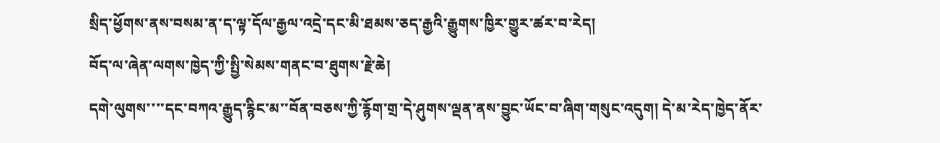སྲིད་ཕྱོགས་ནས་བསམ་ན་ད་ལྟ་དོལ་རྒྱལ་འདྲེ་དང་མི་ཐམས་ཅད་རྒྱའི་རྒྱུགས་ཁྱིར་གྱུར་ཚར་བ་རེད།
བོད་ལ་ཞེན་ལགས་ཁྱེད་ཀྱི་སྤྱི་སེམས་གནང་བ་ཐུགས་རྗེ་ཆེ།
དགེ་ལུགས་་་་དང་བཀའ་རྒྱུད་རྙིང་མ་་བོན་བཅས་ཀྱི་རྙོག་གྲ་དེ་ཤུགས་ལྡན་ནས་བྱུང་ཡོང་བ་ཞིག་གསུང་འདུག། དེ་མ་རེད་ཁྱེད་ནོར་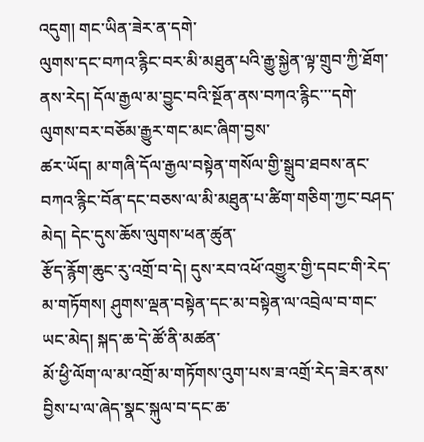འདུག། གང་ཡིན་ཟེར་ན་དགེ་
ལུགས་དང་བཀའ་རྙིང་བར་མི་མཐུན་པའི་རྒྱུ་སྐྱེན་ལྟ་གྲུབ་ཀྱི་ཐོག་ནས་རེད། དོལ་རྒྱལ་མ་བྱུང་བའི་སྔོན་ནས་བཀའ་རྙིང་་་དགེ་ལུགས་བར་བཅོམ་རྒྱུར་གང་མང་ཞིག་བྱས་
ཚར་ཡོད། མ་གཞི་དོལ་རྒྱལ་བསྟེན་གསོལ་གྱི་སྒྲུབ་ཐབས་ནང་བཀའ་རྙིང་བོན་དང་བཅས་ལ་མི་མཐུན་པ་ཚིག་གཅིག་ཀྱང་བཤད་མེད། དེང་དུས་ཆོས་ལུགས་ཕན་ཚུན་
རྩོད་རྙོག་ཆུང་རུ་འགྲོ་བ་དེ། དུས་རབ་འཕོ་འགྱུར་གྱི་དབང་གི་རེད་མ་གཏོགས། ཤུགས་ལྡན་བསྟེན་དང་མ་བསྟེན་ལ་འབྲེལ་བ་གང་ཡང་མེད། སྐད་ཆ་དེ་ཚོ་ནི་མཚན་
མོ་ཕྱི་ལོག་ལ་མ་འགྲོ་མ་གཏོགས་འུག་པས་ཟ་འགྲོ་རེད་ཟེར་ནས་བྱིས་པ་ལ་ཞེད་སྣང་སྐུལ་བ་དང་ཆ་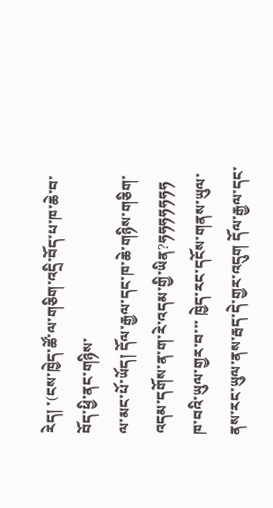རེད། ་(ངས་ཁྱེད་ཚོ་ལ་གཅིག་འདྲི་བོད་པ་ཁ་ཆེ་བ་བོད་ཕྱི་ནང་གཉིས་
ལ་མང་པོ་ཡོད། དོལ་རྒྱལ་དང་ཁ་ཆེ་གཉིས་གཅིག་འདམ་དགོས་ན་ག་རེ་འདམ་གྱི་ཡིན?ཧཧཧཧཧཧཧ
ཁ་བའི་ཡུལ་གྱར་བ་་་ ཁྱེད་རང་དངོས་གནས་ཡུལ་ནས་རང་ཡུལ་ནས་རྦད་དེ་གྱར་འདུག དོལ་རྒྱལ་དང་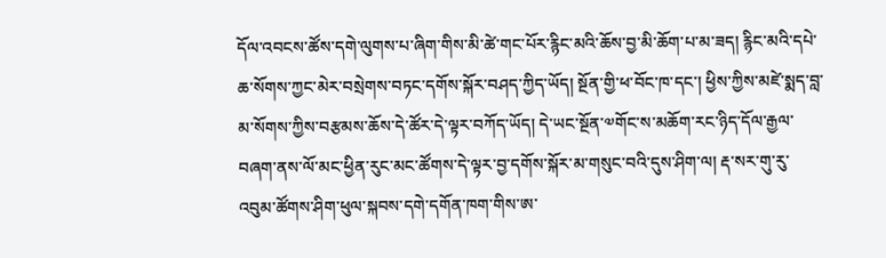དོལ་འབངས་ཚོས་དགེ་ལུགས་པ་ཞིག་གིས་མི་ཚེ་གང་པོར་རྙིང་མའི་ཆོས་བྱ་མི་ཆོག་པ་མ་ཟད། རྙིང་མའི་དཔེ་ཆ་སོགས་ཀྱང་མེར་བསྲེགས་བཏང་དགོས་སྐོར་བཤད་ཀྱིད་ཡོད། སྔོན་གྱི་ཕ་བོང་ཁ་དང་། ཕྱིས་ཀྱིས་མཛེ་སྨད་བླ་མ་སོགས་ཀྱིས་བརྩམས་ཆོས་དེ་ཚོར་དེ་ལྟར་བཀོད་ཡོད། དེ་ཡང་སྔོན་༧གོང་ས་མཆོག་རང་ཉིད་དོལ་རྒྱལ་བཞག་ནས་ལོ་མང་ཕྱིན་རུང་མང་ཚོགས་དེ་ལྟར་བྱ་དགོས་སྐོར་མ་གསུང་བའི་དུས་ཤིག་ལ། རྡ་སར་གུ་རུ་འབུམ་ཚོགས་ཤིག་ཕུལ་སྐབས་དགེ་དགོན་ཁག་གིས་ཨ་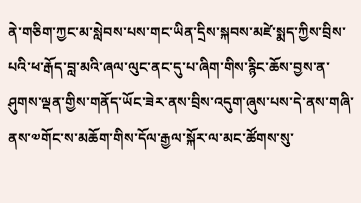ནེ་གཅིག་ཀྱང་མ་སླེབས་པས་གང་ཡིན་དྲིས་སྐབས་མཛེ་སྨད་ཀྱིས་བྲིས་པའི་ཕ་རྒོད་བླ་མའི་ཞལ་ལུང་ནང་དུ་པ་ཞིག་གིས་རྙིང་ཆོས་བྱས་ན་ཤུགས་ལྡན་གྱིས་གནོད་ཡོང་ཟེར་ནས་བྲིས་འདུག་ཞུས་པས་དེ་ནས་གཞི་ནས་༧གོང་ས་མཆོག་གིས་དོལ་རྒྱལ་སྐོར་ལ་མང་ཚོགས་སུ་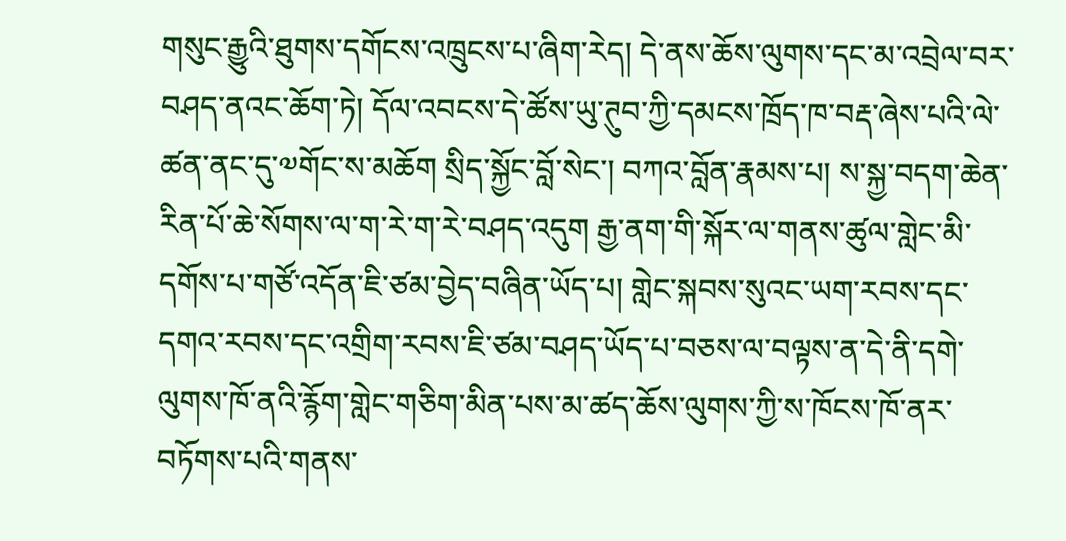གསུང་རྒྱུའི་ཐུགས་དགོངས་འཁྲུངས་པ་ཞིག་རེད། དེ་ནས་ཆོས་ལུགས་དང་མ་འབྲེལ་བར་བཤད་ནའང་ཆོག་ཏེ། དོལ་འབངས་དེ་ཚོས་ཡུ་ཊུབ་ཀྱི་དམངས་ཁྲོད་ཁ་བརྡ་ཞེས་པའི་ལེ་ཚན་ནང་དུ་༧གོང་ས་མཆོག སྲིད་སྐྱོང་བློ་སེང་། བཀའ་བློན་རྣམས་པ། ས་སྐྱ་བདག་ཆེན་རིན་པོ་ཆེ་སོགས་ལ་ག་རེ་ག་རེ་བཤད་འདུག རྒྱ་ནག་གི་སྐོར་ལ་གནས་ཚུལ་གླེང་མི་དགོས་པ་གཙོ་འདོན་ཇི་ཙམ་བྱེད་བཞིན་ཡོད་པ། གླེང་སྐབས་སུའང་ཡག་རབས་དང་དགའ་རབས་དང་འགྲིག་རབས་ཇི་ཙམ་བཤད་ཡོད་པ་བཅས་ལ་བལྟས་ན་དེ་ནི་དགེ་ལུགས་ཁོ་ནའི་རྙོག་གླེང་གཅིག་མིན་པས་མ་ཚད་ཆོས་ལུགས་ཀྱི་ས་ཁོངས་ཁོ་ནར་བཏོགས་པའི་གནས་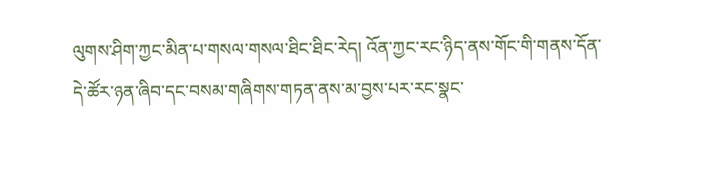ལུགས་ཤིག་ཀྱང་མིན་པ་གསལ་གསལ་ཐིང་ཐིང་རེད། འོན་ཀྱང་རང་ཉིད་ནས་གོང་གི་གནས་དོན་དེ་ཚོར་ཉན་ཞིབ་དང་བསམ་གཞིགས་གཏན་ནས་མ་བྱས་པར་རང་སྣང་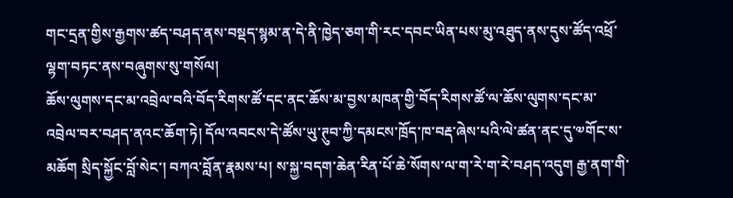གང་དྲན་གྱིས་རྒྱགས་ཚད་བཤད་ནས་བསྡད་སྙམ་ན་དེ་ནི་ཁྱེད་ཅག་གི་རང་དབང་ཡིན་པས་མུ་འཐུད་ནས་དུས་ཚོད་འཕྲོ་ལྷག་བཏང་ནས་བཞུགས་སུ་གསོལ།
ཆོས་ལུགས་དང་མ་འབྲེལ་བའི་བོད་རིགས་ཚོ་དང་ནང་ཆོས་མ་བྱས་མཁན་གྱི་བོད་རིགས་ཚོ་ལ་ཆོས་ལུགས་དང་མ་འབྲེལ་བར་བཤད་ནའང་ཆོག་ཏེ། དོལ་འབངས་དེ་ཚོས་ཡུ་ཊུབ་ཀྱི་དམངས་ཁྲོད་ཁ་བརྡ་ཞེས་པའི་ལེ་ཚན་ནང་དུ་༧གོང་ས་མཆོག སྲིད་སྐྱོང་བློ་སེང་། བཀའ་བློན་རྣམས་པ། ས་སྐྱ་བདག་ཆེན་རིན་པོ་ཆེ་སོགས་ལ་ག་རེ་ག་རེ་བཤད་འདུག རྒྱ་ནག་གི་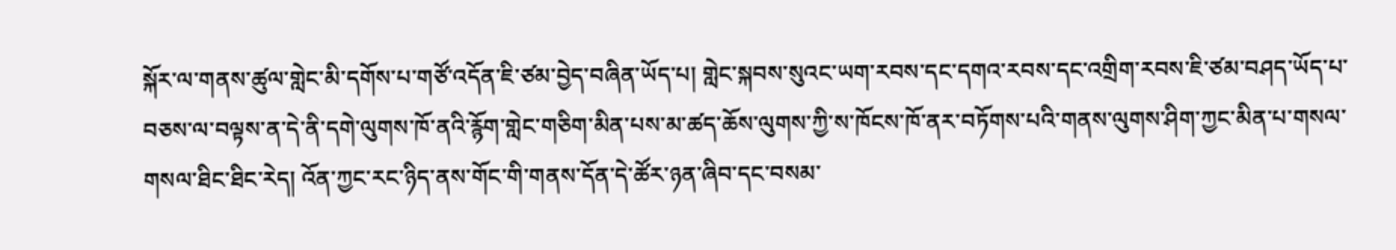སྐོར་ལ་གནས་ཚུལ་གླེང་མི་དགོས་པ་གཙོ་འདོན་ཇི་ཙམ་བྱེད་བཞིན་ཡོད་པ། གླེང་སྐབས་སུའང་ཡག་རབས་དང་དགའ་རབས་དང་འགྲིག་རབས་ཇི་ཙམ་བཤད་ཡོད་པ་བཅས་ལ་བལྟས་ན་དེ་ནི་དགེ་ལུགས་ཁོ་ནའི་རྙོག་གླེང་གཅིག་མིན་པས་མ་ཚད་ཆོས་ལུགས་ཀྱི་ས་ཁོངས་ཁོ་ནར་བཏོགས་པའི་གནས་ལུགས་ཤིག་ཀྱང་མིན་པ་གསལ་གསལ་ཐིང་ཐིང་རེད། འོན་ཀྱང་རང་ཉིད་ནས་གོང་གི་གནས་དོན་དེ་ཚོར་ཉན་ཞིབ་དང་བསམ་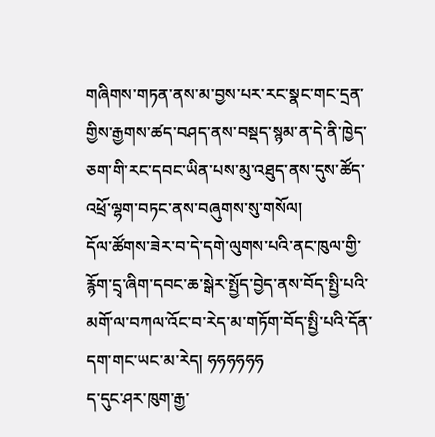གཞིགས་གཏན་ནས་མ་བྱས་པར་རང་སྣང་གང་དྲན་གྱིས་རྒྱགས་ཚད་བཤད་ནས་བསྡད་སྙམ་ན་དེ་ནི་ཁྱེད་ཅག་གི་རང་དབང་ཡིན་པས་མུ་འཐུད་ནས་དུས་ཚོད་འཕྲོ་ལྷག་བཏང་ནས་བཞུགས་སུ་གསོལ།
དོལ་ཚོགས་ཟེར་བ་དེ་དགེ་ལུགས་པའི་ནང་ཁུལ་གྱི་རྙོག་དྲྭ་ཞིག་དབང་ཆ་སྒེར་སྤྱོད་བྱེད་ནས་བོད་སྤྱི་པའི་མགོ་ལ་བཀལ་འོང་བ་རེད་མ་གཏོག་བོད་སྤྱི་པའི་དོན་དག་གང་ཡང་མ་རེད། ཧཧཧཧཧཧ
ད་དུང་ཤར་ཁུག་རྒྱ་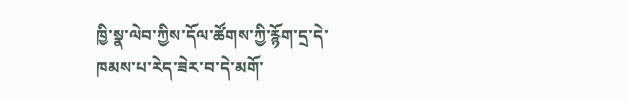ཁྱི་སྣ་ལེབ་ཀྱིས་དོལ་ཚོགས་ཀྱི་རྙོག་དྲ་དེ་ཁམས་པ་རེད་ཟེར་བ་དེ་མགོ་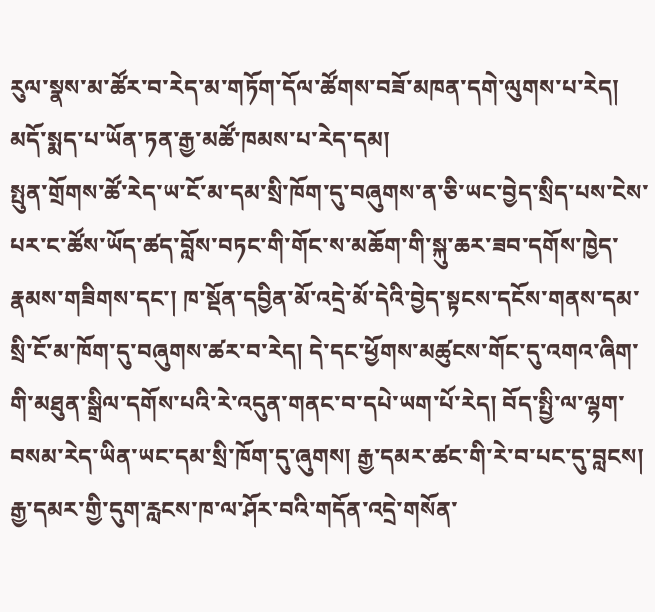རུལ་སྣས་མ་ཚོར་བ་རེད་མ་གཏོག་དོལ་ཚོགས་བཟོ་མཁན་དགེ་ལུགས་པ་རེད། མདོ་སྨད་པ་ཡོན་ཏན་རྒྱ་མཚོ་ཁམས་པ་རེད་དམ།
སྤུན་གྲོགས་ཚོ་རེད་ཡ་ངོ་མ་དམ་སྲི་ཁོག་དུ་བཞུགས་ན་ཅི་ཡང་བྱེད་སྲིད་པས་ངེས་པར་ང་ཚོས་ཡོད་ཚད་བློས་བཏང་གི་གོང་ས་མཆོག་གི་སྐུ་ཆར་ཟབ་དགོས་ཁྱེད་རྣམས་གཟིགས་དང་། ཁ་སྡོན་དབྱིན་མོ་འདྲེ་མོ་དེའི་བྱེད་སྟངས་དངོས་གནས་དམ་སྲི་ངོ་མ་ཁོག་དུ་བཞུགས་ཚར་བ་རེད། དེ་དང་ཕྱོགས་མཚུངས་གོང་དུ་འགའ་ཞིག་གི་མཐུན་སྒྲིལ་དགོས་པའི་རེ་འདུན་གནང་བ་དཔེ་ཡག་པོ་རེད། བོད་སྤྱི་ལ་ལྷག་བསམ་རེད་ཡིན་ཡང་དམ་སྲི་ཁོག་དུ་ཞུགས། རྒྱ་དམར་ཚང་གི་རེ་བ་པང་དུ་བླངས། རྒྱ་དམར་གྱི་དུག་རླངས་ཁ་ལ་ཤོར་བའི་གདོན་འདྲེ་གསོན་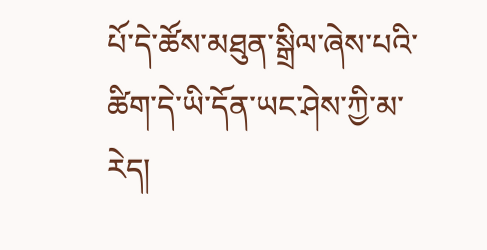པོ་དེ་ཚོས་མཐུན་སྒྲིལ་ཞེས་པའི་ཚིག་དེ་ཡི་དོན་ཡང་ཤེས་ཀྱི་མ་རེད།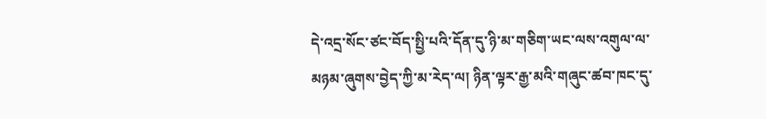དེ་འདྲ་སོང་ཙང་བོད་སྤྱི་པའི་དོན་དུ་ཉི་མ་གཅིག་ཡང་ལས་འགུལ་ལ་མཉམ་ཞུགས་བྱེད་ཀྱི་མ་རེད་ལ། ཉིན་ལྟར་རྒྱ་མའི་གཞུང་ཚབ་ཁང་དུ་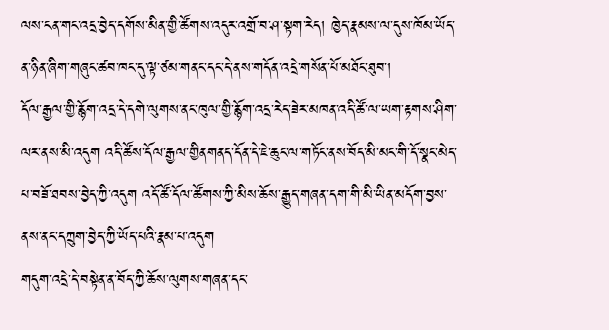ལས་ངན་གང་འདྲ་བྱེད་དགོས་མིན་གྱི་ཚོགས་འདུར་འགྲོ་བ་ཤ་སྟག་རེད། ཁྱེད་རྣམས་ལ་དུས་ཁོམ་ཡོད་ན་ཉིན་ཞིག་གཞུང་ཚབ་ཁང་དུ་ལྟ་ཙམ་གནང་དང་དེ་ནས་གདོན་འདྲེ་གསོན་པོ་མཐོང་ཐུབ་།
དོལ་རྒྱལ་གྱི་རྙོག་འདྲ་དེ་དགེ་ལུགས་ནང་ཁུལ་གྱི་རྙོག་འདྲ་རེད་ཟེར་མཁན་འདི་ཚོ་ལ་ཡག་རྟགས་ཤིག་ལར་ནས་མི་འདུག འདི་ཚོས་དོལ་རྒྱལ་གྱིནགནད་དོན་དེ་ཇེ་ཆུང་ལ་གཏོང་ནས་བོད་མི་མང་གི་དོ་སྣང་མེད་པ་བཟོ་ཐབས་བྱེད་ཀྱི་འདུག འདོ་ཚོ་དོལ་ཚོགས་ཀྱི་མིས་ཆོས་རྒྱུད་གཞན་དག་གི་མི་ཡིན་མདོག་བྱས་ནས་ནང་དཀྲུག་བྱེད་ཀྱི་ཡོད་པའི་རྣམ་པ་འདུག
གདུག་འདྲེ་དེ་བསྟེན་ན་བོད་ཀྱི་ཆོས་ལུགས་གཞན་དང་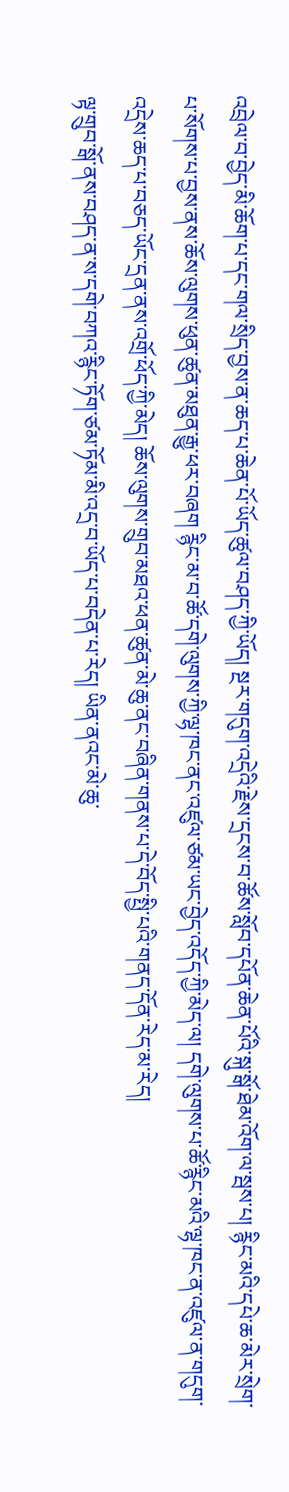འབྲེལ་བ་བྱེད་མི་ཆོག་པ་དང་གལ་སྲིད་བྱས་ན་ཆད་པ་ཆེན་པོ་ཡོད་ཚུལ་བཤད་ཀྱི་ཡོད། སྔར་གདུག་འདྲེའི་རྗེས་དྲངས་བ་ཚོས་སློབ་དཔོན་ཆེན་པོའི་སྐུ་སྒོ་ཐེམ་འོག་ལ་སྦས་པ། རྙིང་མའི་དཔེ་ཆ་མེར་སྲེག་པ་སོགས་པ་བྱས་ནས་ཆོས་ལུགས་ཕུན་ཚུན་མཐུན་རྒྱུ་ཕར་བཞག རྙིང་མ་བ་ཚོ་དགེ་ལུགས་ཀྱི་ལྷ་ཁང་ནང་འཛུལ་ཙམ་ཡང་བྱེད་འདོད་ཀྱི་མེད་ལ། དགེ་ལུགས་པ་ཚོ་རྙིང་མའི་ལྷ་ཁང་ན་འཛུལ་ན་གདུག་འདྲེས་ཆད་པ་བཅད་ཡོང་དྲན་ནས་འགྲོ་ཕོད་ཀྱི་མེད། ཆོས་ལུགས་གྲུབ་མཐའ་ཕན་ཚུན་མེ་ཆུ་ནང་བཞིན་གནས་པ་དེ་བོད་སྤྱི་པའི་གནད་དོན་རེད་མ་རེད།
ལྟ་གྲུབ་སྒོ་ནས་བཤད་ན་ས་དགེ་བཀའ་རྙིང་ཏོག་ཙམ་ཏོམ་མི་འདྲ་བ་ཡོད་པ་བདེན་པ་རེད། ཡིན་ནའང་མེ་ཆུ་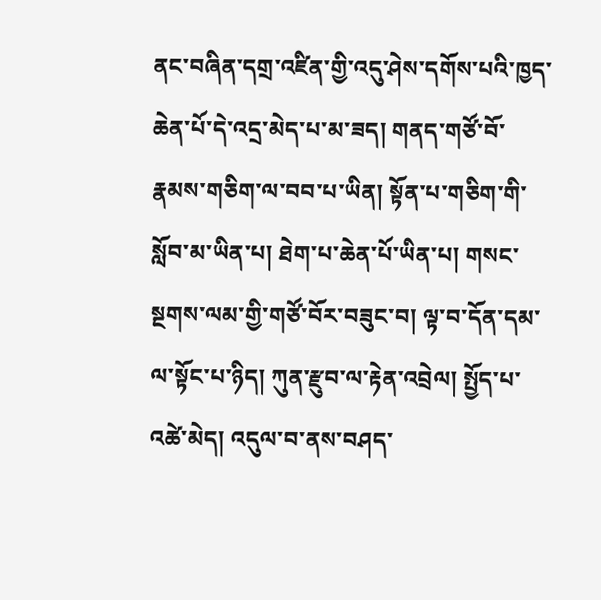ནང་བཞིན་དགྲ་འཛིན་གྱི་འདུ་ཤེས་དགོས་པའི་ཁྱད་ཆེན་པོ་དེ་འདྲ་མེད་པ་མ་ཟད། གནད་གཙོ་བོ་རྣམས་གཅིག་ལ་བབ་པ་ཡིན། སྟོན་པ་གཅིག་གི་སློབ་མ་ཡིན་པ། ཐེག་པ་ཆེན་པོ་ཡིན་པ། གསང་སྔགས་ལམ་གྱི་གཙོ་བོར་བཟུང་བ། ལྟ་བ་དོན་དམ་ལ་སྟོང་པ་ཉིད། ཀུན་རྫུབ་ལ་རྟེན་འབྲེལ། སྤྱོད་པ་འཚེ་མེད། འདུལ་བ་ནས་བཤད་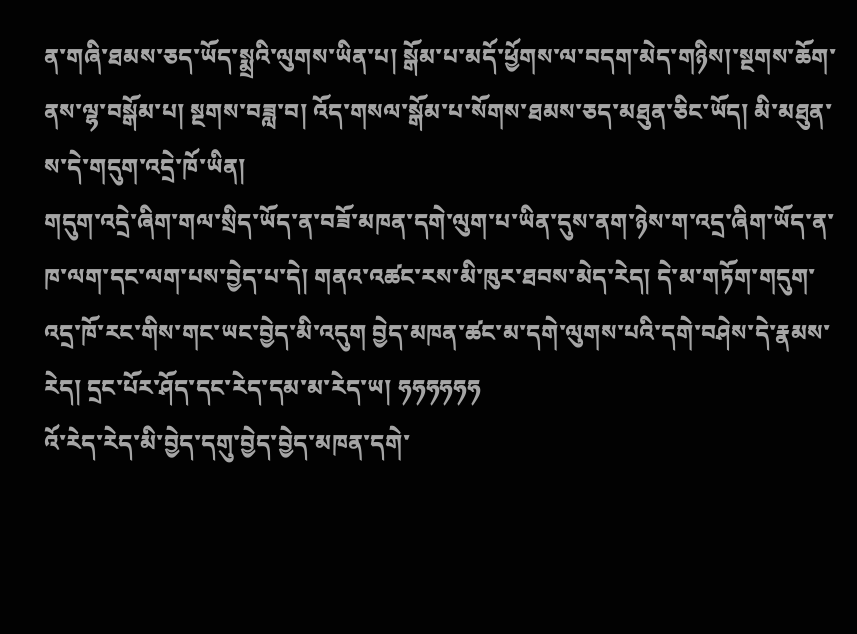ན་གཞི་ཐམས་ཅད་ཡོད་སྨྲའི་ལུགས་ཡིན་པ། སྒོམ་པ་མདོ་ཕྱོགས་ལ་བདག་མེད་གཉིས།་སྔགས་ཆོག་ནས་ལྷ་བསྒོམ་པ། སྔགས་བཟླ་བ། འོད་གསལ་སྒོམ་པ་སོགས་ཐམས་ཅད་མཐུན་ཅིང་ཡོད། མི་མཐུན་ས་དེ་གདུག་འདྲེ་ཁོ་ཡིན།
གདུག་འདྲེ་ཞིག་གལ་སྲིད་ཡོད་ན་བཟོ་མཁན་དགེ་ལུག་པ་ཡིན་དུས་ནག་ཉེས་ག་འདྲ་ཞིག་ཡོད་ན་ ཁ་ལག་དང་ལག་པས་བྱེད་པ་དེ། གནའ་འཚང་རས་མི་ཁུར་ཐབས་མེད་རེད། དེ་མ་གཏོག་གདུག་འདྲ་ཁོ་རང་གིས་གང་ཡང་བྱེད་མི་འདུག བྱེད་མཁན་ཚང་མ་དགེ་ལུགས་པའི་དགེ་བཤེས་དེ་རྣམས་རེད། དྲང་པོར་ཤོད་དང་རེད་དམ་མ་རེད་ཡ། ཧཧཧཧཧཧ
འོ་རེད་རེད་མི་བྱེད་དགུ་བྱེད་བྱེད་མཁན་དགེ་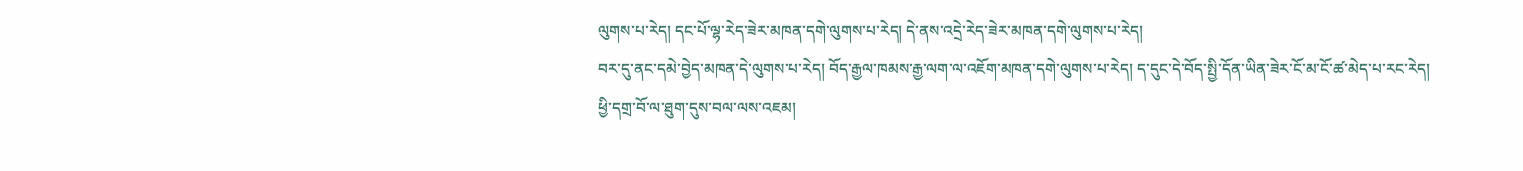ལུགས་པ་རེད། དང་པོ་ལྷ་རེད་ཟེར་མཁན་དགེ་ལུགས་པ་རེད། དེ་ནས་འདྲེ་རེད་ཟེར་མཁན་དགེ་ལུགས་པ་རེད།
བར་དུ་ནང་དམེ་བྱེད་མཁན་དེ་ལུགས་པ་རེད། བོད་རྒྱལ་ཁམས་རྒྱ་ལག་ལ་འཇོག་མཁན་དགེ་ལུགས་པ་རེད། ད་དུང་དེ་བོད་སྤྱི་དོན་ཡིན་ཟེར་ངོ་མ་ངོ་ཚ་མེད་པ་རང་རེད།
ཕྱི་དགྲ་བོ་ལ་ཐུག་དུས་བལ་ལས་འཇམ།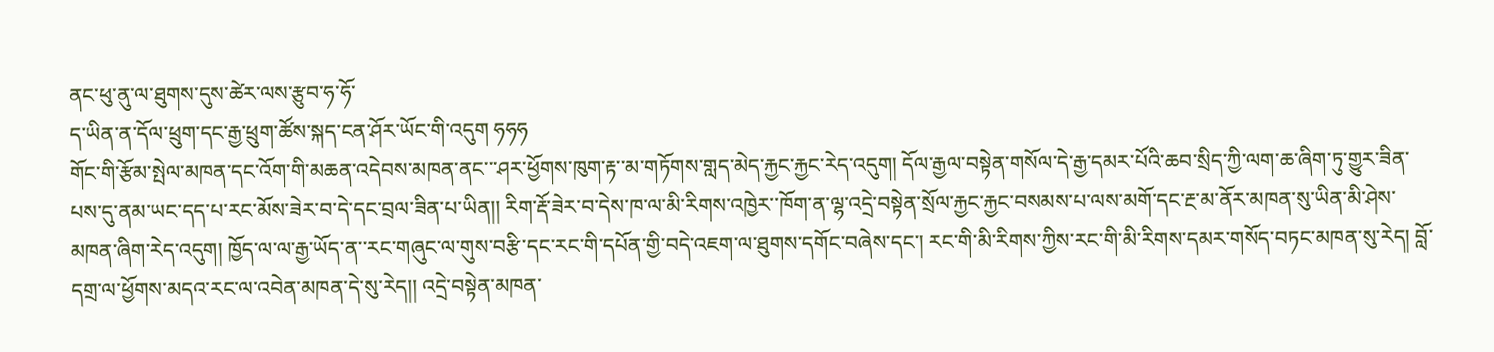ནང་ཕུ་ནུ་ལ་ཐུགས་དུས་ཚེར་ལས་རྩུབ་ཧ་ཧོ་
ད་ཡིན་ན་དོལ་ཕྲུག་དང་རྒྱ་ཕྲུག་ཚོས་སྐད་ངན་ཤོར་ཡོང་གི་འདུག ཧཧཧ
གོང་གི་རྩོམ་སྤེལ་མཁན་དང་འོག་གི་མཆན་འདེབས་མཁན་ནང་་་ཤར་ཕྱོགས་ཁུག་རྟ་་མ་གཏོགས་གླད་མེད་རྐྱང་རྐྱང་རེད་འདུག། དོལ་རྒྱལ་བསྟེན་གསོལ་དེ་རྒྱ་དམར་པོའི་ཆབ་སྲིད་ཀྱི་ལག་ཆ་ཞིག་ཏུ་གྱུར་ཟིན་པས་དུ་ནམ་ཡང་དད་པ་རང་མོས་ཟེར་བ་དེ་དང་བྲལ་ཟིན་པ་ཡིན།། རིག་རྡོ་ཟེར་བ་དེས་ཁ་ལ་མི་རིགས་འཁྱེར་་ཁོག་ན་ལྷ་འདྲེ་བསྟེན་སྲོལ་རྐྱང་རྐྱང་བསམས་པ་ལས་མགོ་དང་རྔ་མ་ནོར་མཁན་སུ་ཡིན་མི་ཤེས་མཁན་ཞིག་རེད་འདུག། ཁྱོད་ལ་ལ་རྒྱ་ཡོད་ན་་རང་གཞུང་ལ་གུས་བརྩི་དང་རང་གི་དཔོན་གྱི་བདེ་འཇག་ལ་ཐུགས་དགོང་བཞེས་དང་། རང་གི་མི་རིགས་ཀྱིས་རང་གི་མི་རིགས་དམར་གསོད་བཏང་མཁན་སུ་རེད། བློ་དགྲ་ལ་ཕྱོགས་མདའ་རང་ལ་འབེན་མཁན་དེ་སུ་རེད།། འདྲེ་བསྟེན་མཁན་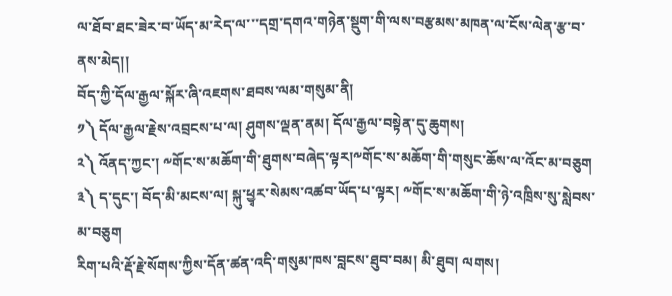ལ་ཐོབ་ཐང་ཟེར་བ་ཡོད་མ་རེད་ལ་་་དགྲ་དགའ་གཉེན་སྡུག་གི་ལས་བརྩམས་མཁན་ལ་ངོས་ལེན་རྩ་བ་ནས་མེད།།
བོད་ཀྱི་དོལ་རྒྱལ་སྐོར་ཞི་འཇགས་ཐབས་ལམ་གསུམ་ནི།
༡༽ དོལ་རྒྱལ་རྗེས་འབྲངས་པ་ལ། ཤུགས་ལྡན་ནམ། དོལ་རྒྱལ་བསྟེན་དུ་ཆུགས།
༢༽ འོནད་ཀྱང་། ༸གོང་ས་མཆོག་གི་ཐུགས་བཞེད་ལྟར།༸གོང་ས་མཆོག་གི་གསུང་ཆོས་ལ་འོང་མ་བཅུག
༣༽ ད་དུང་། བོད་མི་མངས་ལ། སྐུ་ཕྱྭར་སེམས་འཚབ་ཡོད་པ་ལྟར། ༸གོང་ས་མཆོག་གི་ཉེ་འཁྲིས་སུ་སླེབས་མ་བཅུག
རིག་པའི་རྡོ་རྗེ་སོགས་ཀྱིས་དོན་ཚན་འདི་གསུམ་ཁས་བླངས་ཐུབ་བམ། མི་ཐུབ། ལགས།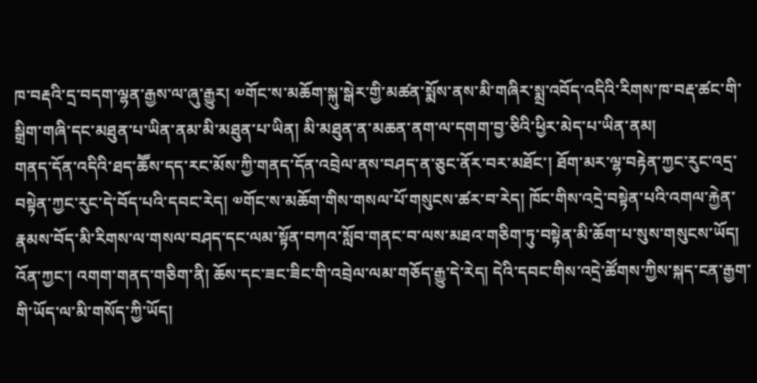ཁ་བརྡའི་དྲ་བདག་ལྷན་རྒྱས་ལ་ཞུ་རྒྱུར། ༧གོང་ས་མཆོག་སྐུ་སྒེར་གྱི་མཚན་སྨོས་ནས་མི་གཞིར་སྨྲ་འབོད་འདིའི་རིགས་ཁ་བརྡ་ཚང་གི་སྒྲིག་གཞི་དང་མཐུན་པ་ཡིན་ནམ་མི་མཐུན་པ་ཡིན། མི་མཐུན་ན་མཆན་ནག་ལ་དགག་བྱ་ཅིའི་ཕྱིར་མེད་པ་ཡིན་ནམ།
གནད་དོན་འདིའི་ཐད་ཆཽས་དད་རང་མོས་ཀྱི་གནད་དོན་འབྲེལ་ནས་བཤད་ན་ཅུང་ནོར་བར་མཐོང་། ཐོག་མར་ལྷ་བརྟེན་ཀྱང་རུང་འདྲ་བསྟེན་ཀྱང་རུང་དེ་བོད་པའི་དབང་རེད། ༧གོང་ས་མཆོག་གིས་གསལ་པོ་གསུངས་ཚར་བ་རེད། ཁོང་གིས་འདྲེ་བསྟེན་པའི་འགལ་རྐྱེན་རྣམས་བོད་མི་རིགས་ལ་གསལ་བཤད་དང་ལམ་སྟོན་བཀའ་སློབ་གནང་བ་ལས་མཐའ་གཅིག་ཏུ་བསྟེན་མི་ཆོག་པ་སུས་གསུངས་ཡོད། འོན་ཀྱང་། འགག་གནད་གཅིག་ནི། ཆོས་དང་ཟང་ཟིང་གི་འབྲེལ་ལམ་གཅོད་རྒྱུ་དེ་རེད། དེའི་དབང་གིས་འདྲེ་ཚོགས་ཀྱིས་སྐད་ངན་རྒྱག་གི་ཡོད་ལ་མི་གསོད་ཀྱི་ཡོད།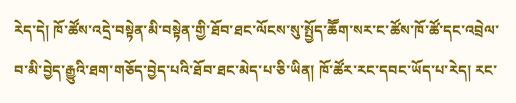རེད་དེ། ཁོ་ཚོས་འདྲེ་བསྟེན་མི་བསྟེན་གྱི་ཐོབ་ཐང་ལོངས་སུ་སྤྱོད་ཆཽག་སར་ང་ཚོས་ཁོ་ཚོ་དང་འབྲེལ་བ་མི་བྱེད་རྒྱུའི་ཐག་གཅོད་བྱེད་པའི་ཐོབ་ཐང་མེད་པ་ཅི་ཡིན། ཁོ་ཚོར་རང་དབང་ཡོད་པ་རེད། རང་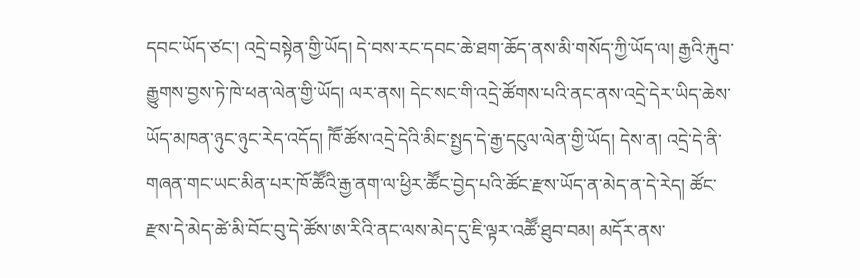དབང་ཡོད་ཙང་། འདྲེ་བསྟེན་གྱི་ཡོད། དེ་བས་རང་དབང་ཆེ་ཐག་ཆོད་ནས་མི་གསོད་ཀྱི་ཡོད་ལ། རྒྱའི་རྐུབ་རྒྱུགས་བྱས་ཏེ་ཁེ་ཕན་ལེན་གྱི་ཡོད། ལར་ནས། དེང་སང་གི་འདྲེ་ཚོགས་པའི་ནང་ནས་འདྲེ་དེར་ཡིད་ཆེས་ཡོད་མཁན་ཉུང་ཉུང་རེད་འདོད། ཁཽ་ཚོས་འདྲེ་དེའི་མིང་སྤྱད་དེ་རྒྱ་དངུལ་ལེན་གྱི་ཡོད། དེས་ན། འདྲེ་དེ་ནི་གཞན་གང་ཡང་མིན་པར་ཁོ་ཚཽའི་རྒྱ་ནག་ལ་ཕྱིར་ཚཽང་བྱེད་པའི་ཚོང་རྫས་ཡོད་ན་མེད་ན་དེ་རེད། ཚོང་རྫས་དེ་མེད་ཚེ་མི་བོང་བུ་དེ་ཚོས་ཨ་རིའི་ནང་ལས་མེད་དུ་ཇི་ལྟར་འཚཽ་ཐུབ་བམ། མདོར་ནས་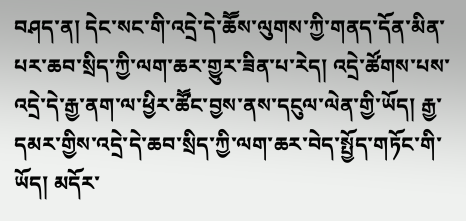བཤད་ན། དེང་སང་གི་འདྲེ་དེ་ཆཽས་ལུགས་ཀྱི་གནད་དོན་མིན་པར་ཆབ་སྲིད་ཀྱི་ལག་ཆར་གྱུར་ཟིན་པ་རེད། འདྲེ་ཚོགས་པས་འདྲེ་དེ་རྒྱ་ནག་ལ་ཕྱིར་ཚཽང་བྱས་ནས་དངུལ་ལེན་གྱི་ཡོད། རྒྱ་དམར་གྱིས་འདྲེ་དེ་ཆབ་སྲིད་ཀྱི་ལག་ཆར་བེད་སྤྱོད་གཏོང་གི་ཡོད། མདོར་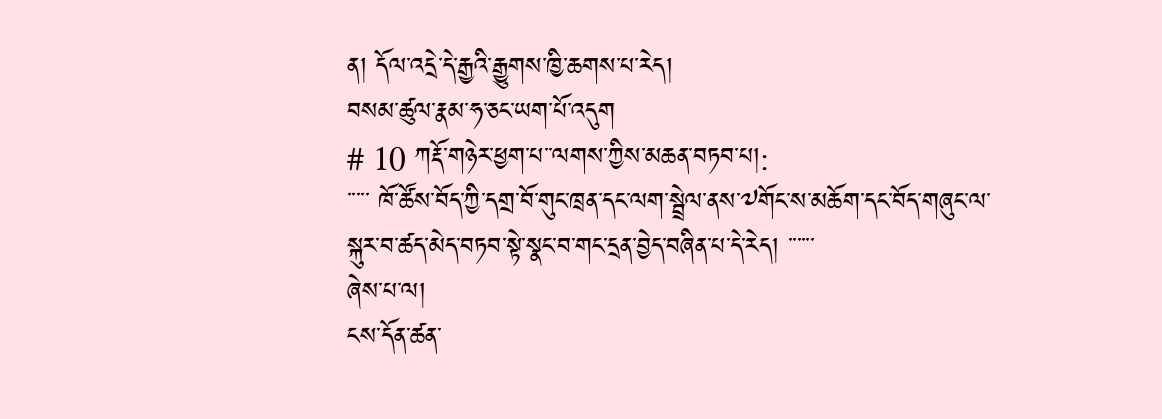ན། དོལ་འདྲེ་དེ་རྒྱའི་རྒྱུགས་ཁྱི་ཆགས་པ་རེད།
བསམ་ཚུལ་རྣམ་ཧ་ཅང་ཡག་པོ་འདུག
# 10 ཀརྡོ་གཉེར་ཕྱག་པ་་ལགས་ཀྱིས་མཆན་བཏབ་པ།:
་་་་་ ཁོ་ཚོས་བོད་ཀྱི་དགྲ་བོ་གུང་ཁྲན་དང་ལག་སྦྲེལ་ནས་༧གོང་ས་མཆོག་དང་བོད་གཞུང་ལ་སྐུར་བ་ཚད་མེད་བཏབ་སྟེ་སྣང་བ་གང་དྲན་བྱེད་བཞིན་པ་དེ་རེད། ་་་་་་
ཞེས་པ་ལ།
ངས་དོན་ཚན་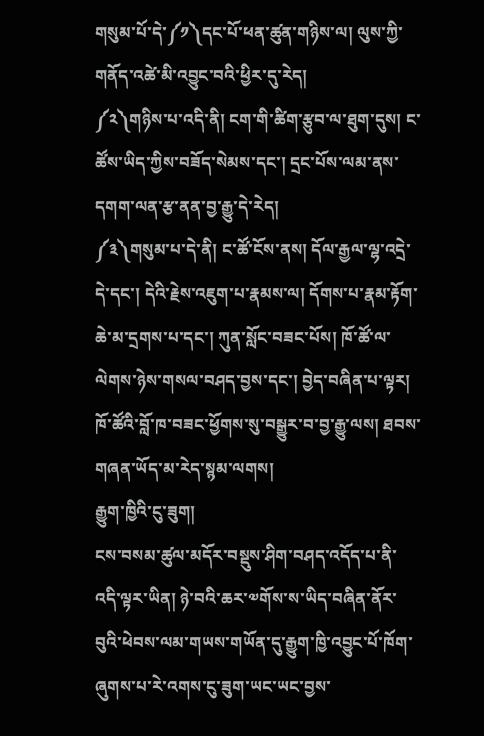གསུམ་པོ་དེ་༼༡༽དང་པོ་ཕན་ཚུན་གཉིས་ལ། ལུས་ཀྱི་གནོད་འཚེ་མི་འབྱུང་བའི་ཕྱིར་དུ་རེད།
༼༢༽གཉིས་པ་འདི་ནི། ངག་གི་ཚིག་རྩུབ་ལ་ཐུག་དུས། ང་ཚོས་ཡིད་ཀྱིས་བཟོད་སེམས་དང་། དྲང་པོས་ལམ་ནས་དགག་ལན་རྩ་ནན་བྱ་རྒྱུ་དེ་རེད།
༼༣༽གསུམ་པ་དེ་ནི། ང་ཚོ་ངོས་ནས། དོལ་རྒྱལ་ལྷ་འདྲེ་དེ་དང་། དེའི་རྗེས་འཇུག་པ་རྣམས་ལ། དོགས་པ་རྣམ་རྟོག་ཆེ་མ་དྲགས་པ་དང་། ཀུན་སློང་བཟང་པོས། ཁོ་ཚོ་ལ་ལེགས་ཉེས་གསལ་བཤད་བྱས་དང་། བྱེད་བཞིན་པ་ལྟར། ཁོ་ཚོའི་བློ་ཁ་བཟང་ཕྱོགས་སུ་བསྒྱུར་བ་བྱ་རྒྱུ་ལས། ཐབས་གཞན་ཡོད་མ་རེད་སྙམ་ལགས།
རྒྱུག་ཁྱིའི་ངུ་ཟུག།
ངས་བསམ་ཚུལ་མདོར་བསྡུས་ཤིག་བཤད་འདོད་པ་ནི་འདི་ལྟར་ཡིན། ཉེ་བའི་ཆར་༧གོས་ས་ཡིད་བཞིན་ནོར་བུའི་ཕེབས་ལམ་གཡས་གཡོན་དུ་རྒྱུག་ཁྱི་འབྱུང་པོ་ཁོག་ཞུགས་པ་རེ་འགས་ངུ་ཟུག་ཡང་ཡང་བྱས་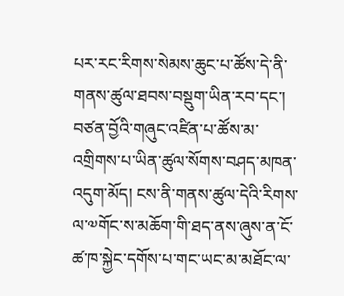པར་རང་རིགས་སེམས་ཆུང་པ་ཚོས་དེ་ནི་གནས་ཚུལ་ཐབས་བསྡུག་ཡིན་རབ་དང་། བཙན་བྱོའི་གཞུང་འཛིན་པ་ཚོས་མ་འགྲིགས་པ་ཡིན་ཚུལ་སོགས་བཤད་མཁན་འདུག་མོད། ངས་ནི་གནས་ཚུལ་དེའི་རིགས་ལ་༧གོང་ས་མཆོག་གི་ཐད་ནས་ཞུས་ན་ངོ་ཚ་ཁ་སྐྱེང་དགོས་པ་གང་ཡང་མ་མཐོང་ལ་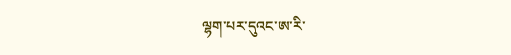ལྷག་པར་དུའང་ཨ་རི་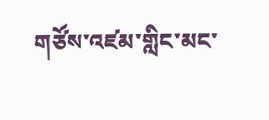གཙོས་འཛམ་གླིང་མང་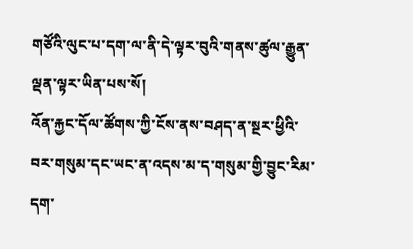གཙོའི་ལུང་པ་དག་ལ་ནི་དེ་ལྟར་བུའི་གནས་ཚུལ་རྒྱུན་ལྡན་ལྟར་ཡིན་པས་སོ།
འོན་རྐྱང་དོལ་ཚོགས་ཀྱི་ངོས་ནས་བཤད་ན་སྔར་ཕྱིའི་བར་གསུམ་དང་ཡང་ན་འདས་མ་ད་གསུམ་གྱི་བྱུང་རིམ་དག་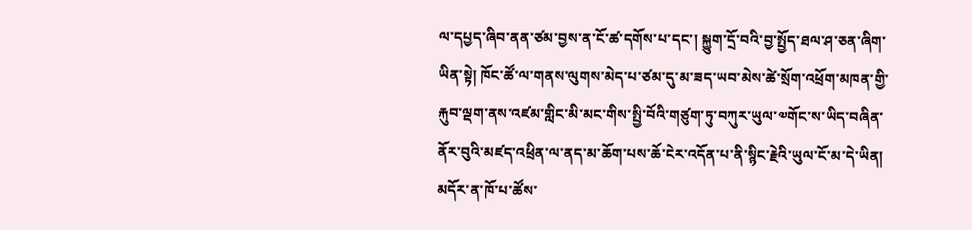ལ་དཔྱད་ཞིབ་ནན་ཙམ་བྱས་ན་ངོ་ཚ་དགོས་པ་དང་། སྐྱུག་དྲོ་བའི་བྱ་སྤྱོད་ཐལ་ཤ་ཅན་ཞིག་ཡིན་སྟེ། ཁོང་ཚོ་ལ་གནས་ལུགས་མེད་པ་ཙམ་དུ་མ་ཟད་ཡབ་མེས་ཚེ་སྲོག་འཕྲོག་མཁན་གྱི་རྐུབ་ལྡག་ནས་འཛམ་གླིང་མི་མང་གིས་སྤྱི་བོའི་གཙུག་ཏུ་བཀུར་ཡུལ་༧གོང་ས་ཡིད་བཞིན་ནོར་བུའི་མཛད་འཕྲིན་ལ་ནད་མ་ཆོག་པས་ཆོ་ངེར་འདོན་པ་ནི་སྙིང་རྗེའི་ཡུལ་ངོ་མ་དེ་ཡིན།
མདོར་ན་ཁོ་པ་ཚོས་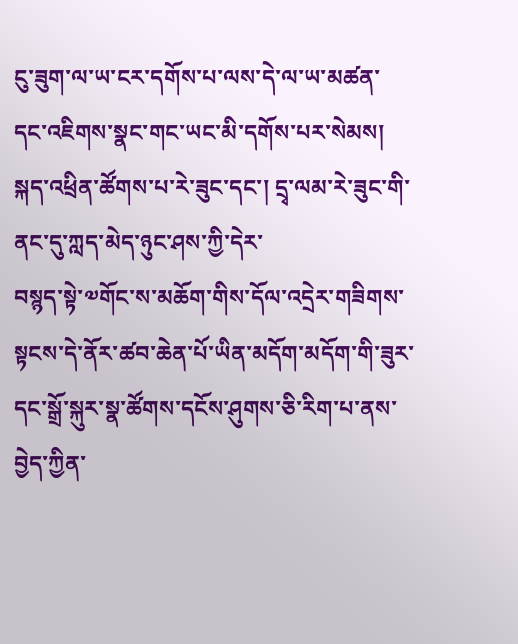ངུ་ཟུག་ལ་ཡ་ངར་དགོས་པ་ལས་དེ་ལ་ཡ་མཚན་དང་འཇིགས་སྣང་གང་ཡང་མི་དགོས་པར་སེམས། སྐད་འཕྲིན་ཚོགས་པ་རེ་ཟུང་དང་། དྲྭ་ལམ་རེ་ཟུང་གི་ནང་དུ་ཀླད་མེད་ཉུང་ཤས་ཀྱི་དེར་
བསྙད་སྟེ་༧གོང་ས་མཆོག་གིས་དོལ་འདྲེར་གཟིགས་སྟངས་དེ་ནོར་ཚབ་ཆེན་པོ་ཡིན་མདོག་མདོག་གི་ཟུར་དང་སྒྲོ་སྐུར་སྣ་ཚོགས་དངོས་ཤུགས་ཅི་རིག་པ་ནས་བྱེད་ཀྱིན་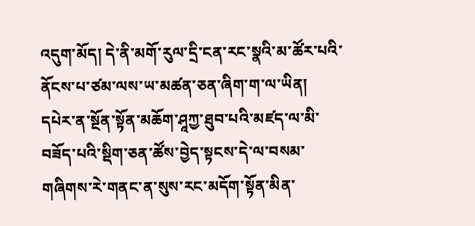འདུག་མོད། དེ་ནི་མགོ་རུལ་དྲི་ངན་རང་སྣའི་མ་ཚོར་པའི་ནོངས་པ་ཙམ་ལས་ཡ་མཚན་ཅན་ཞིག་ག་ལ་ཡིན། དཔེར་ན་སྔོན་སྟོན་མཆོག་ཤཱཀྱ་ཐུབ་པའི་མཛད་ལ་མི་བཟོད་པའི་སྡིག་ཅན་ཚོས་བྱེད་སྟངས་དེ་ལ་བསམ་གཞིགས་རེ་གནང་ན་སུས་རང་མདོག་སྟོན་མིན་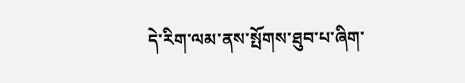དེ་རིག་ལམ་ནས་སྤོགས་ཐུབ་པ་ཞིག་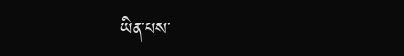ཡིན་པས་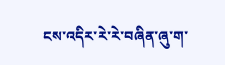ངས་འདིར་རེ་རེ་བཞིན་ཞུ་ག་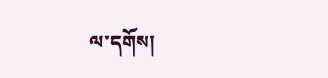ལ་དགོས།